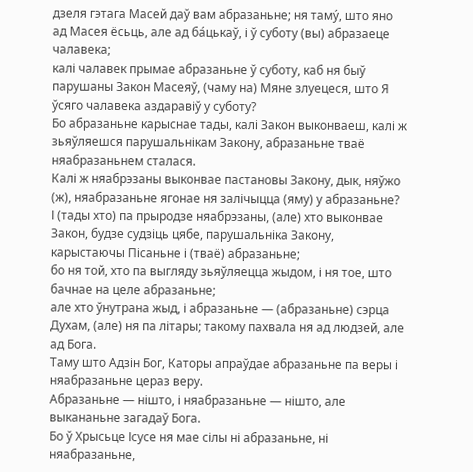дзеля гэтага Масей даў вам абразаньне; ня таму́, што яно ад Масея ёсьць, але ад ба́цькаў, і ў суботу (вы) абразаеце чалавека;
калі чалавек прымае абразаньне ў суботу, каб ня быў парушаны Закон Масеяў, (чаму на) Мяне злуецеся, што Я ўсяго чалавека аздаравіў у суботу?
Бо абразаньне карыснае тады, калі Закон выконваеш, калі ж зьяўляешся парушальнікам Закону, абразаньне тваё няабразаньнем сталася.
Калі ж няабрэзаны выконвае пастановы Закону, дык, няўжо (ж), няабразаньне ягонае ня залічыцца (яму) у абразаньне?
І (тады хто) па прыродзе няабрэзаны, (але) хто выконвае Закон, будзе судзіць цябе, парушальніка Закону, карыстаючы Пісаньне і (тваё) абразаньне;
бо ня той, хто па выгляду зьяўляецца жыдом, і ня тое, што бачнае на целе абразаньне;
але хто ўнутрана жыд, і абразаньне — (абразаньне) сэрца Духам, (але) ня па літары; такому пахвала ня ад людзей, але ад Бога.
Таму што Адзін Бог, Каторы апраўдае абразаньне па веры і няабразаньне цераз веру.
Абразаньне — нішто, і няабразаньне — нішто, але выкананьне загадаў Бога.
Бо ў Хрысьце Ісусе ня мае сілы ні абразаньне, ні няабразаньне,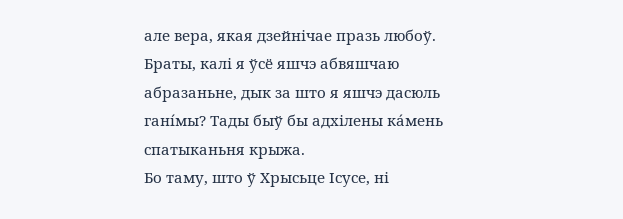але вера, якая дзейнічае празь любоў.
Браты, калі я ўсё яшчэ абвяшчаю абразаньне, дык за што я яшчэ дасюль ганíмы? Тады быў бы адхілены ка́мень спатыканьня крыжа.
Бо таму, што ў Хрысьце Ісусе, ні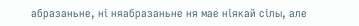абразаньне, ні няабразаньне ня мае ніякай сілы, але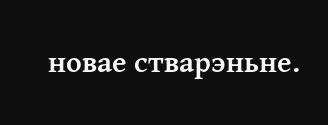новае стварэньне.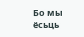Бо мы ёсьць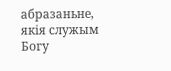абразаньне, якія служым Богу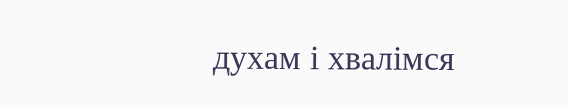духам і хвалімся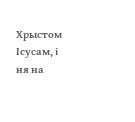Хрыстом Ісусам, і ня на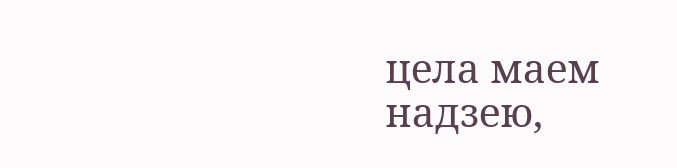цела маем надзею,